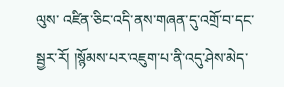ལུས་ འཛིན་ཅིང་འདི་ནས་གཞན་དུ་འགྲོ་བ་དང་སྦྱར་རོ། །སྙོམས་པར་འཇུག་པ་ནི་འདུ་ཤེས་མེད་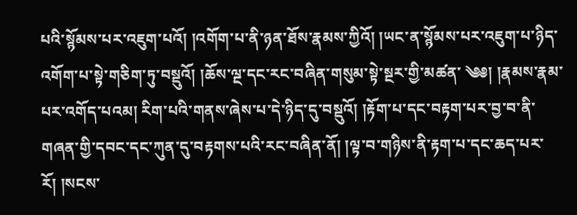པའི་སྙོམས་པར་འཇུག་པའོ། །འགོག་པ་ནི་ཉན་ཐོས་རྣམས་ཀྱིའོ། །ཡང་ན་སྙོམས་པར་འཇུག་པ་ཉིད་འགོག་པ་སྟེ་གཅིག་ཏུ་བསྡུའོ། །ཆོས་ལྔ་དང་རང་བཞིན་གསུམ་སྟེ་སྔར་གྱི་མཚན་ ༄༅། །རྣམས་རྣམ་པར་འགོད་པའམ། རིག་པའི་གནས་ཞེས་པ་དེ་ཉིད་དུ་བསྡུའོ། །རྟོག་པ་དང་བརྟག་པར་བྱ་བ་ནི་གཞན་གྱི་དབང་དང་ཀུན་དུ་བརྟགས་པའི་རང་བཞིན་ནོ། །ལྟ་བ་གཉིས་ནི་རྟག་པ་དང་ཆད་པར་རོ། །སངས་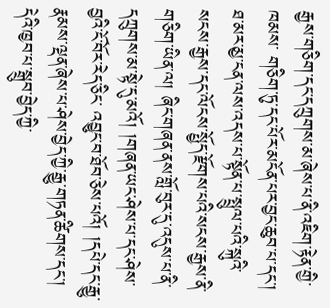རྒྱས་གཅིག་དང་དཀྲུགས་མ་ཞེས་པ་ནི་འཇིག་རྟེན་གྱི་ཁམས་ གཅིག་ཏུ་དང་པོར་མངོན་པར་བྱང་ཆུབ་པ་དང་། ཐ་མར་མྱ་ངན་ལས་འདས་པ་སྟོན་པ་སྤྲུལ་པའི་སྐུའི་སངས་རྒྱས་དང་ལོངས་སྤྱོད་རྫོགས་པའི་སངས་རྒྱས་ནི་གཅིག་ཡིན་ལ། ཞིང་གཞན་ནས་གློ་བུར་དུ་འདུས་པ་ནི་དཀྲུགས་མ་སྟེ་དུ་མའོ། །གཞན་ཡང་ཤེས་པ་དང་ཤེས་བྱའི་ངོ་བོར་རེད་ཅིང་ འབྱུང་བ་ཐོབ་ཅེས་པའོ། །དཔེ་དང་རྒྱུ་རྣམས་ལྡན་ཞེས་པ་ཤེས་བྱེད་ཀྱི་རྒྱུ་གཏན་ཚིགས་དང་། དེའི་ཁྱབ་པ་སྒྲུབ་བྱེད་ཀྱི་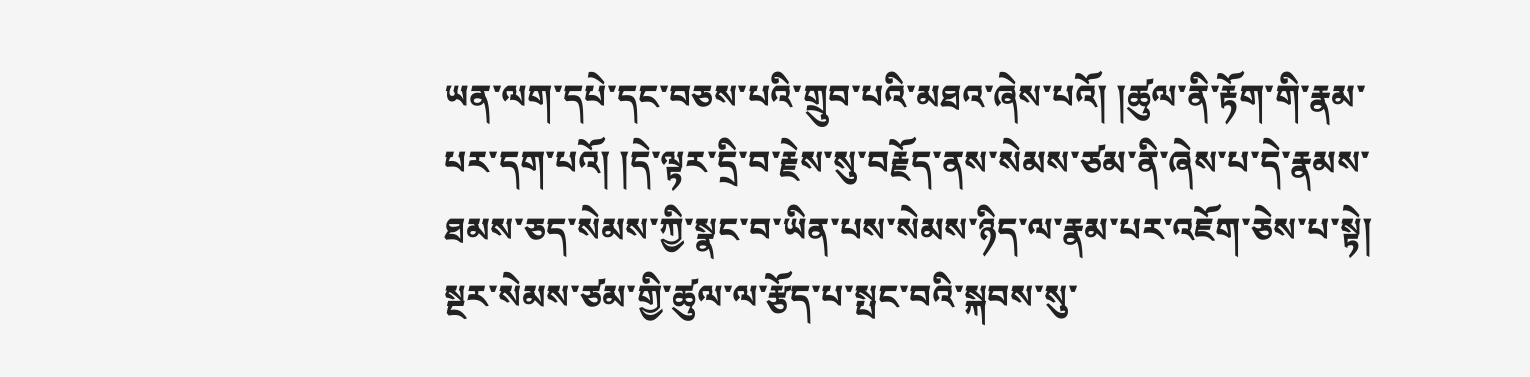ཡན་ལག་དཔེ་དང་བཅས་པའི་གྲུབ་པའི་མཐའ་ཞེས་པའོ། །ཚུལ་ནི་རྟོག་གི་རྣམ་པར་དག་པའོ། །དེ་ལྟར་དྲི་བ་རྗེས་སུ་བརྗོད་ནས་སེམས་ཙམ་ནི་ཞེས་པ་དེ་རྣམས་ ཐམས་ཅད་སེམས་ཀྱི་སྣང་བ་ཡིན་པས་སེམས་ཉིད་ལ་རྣམ་པར་འཇོག་ཅེས་པ་སྟེ། སྔར་སེམས་ཙམ་གྱི་ཚུལ་ལ་རྩོད་པ་སྤང་བའི་སྐབས་སུ་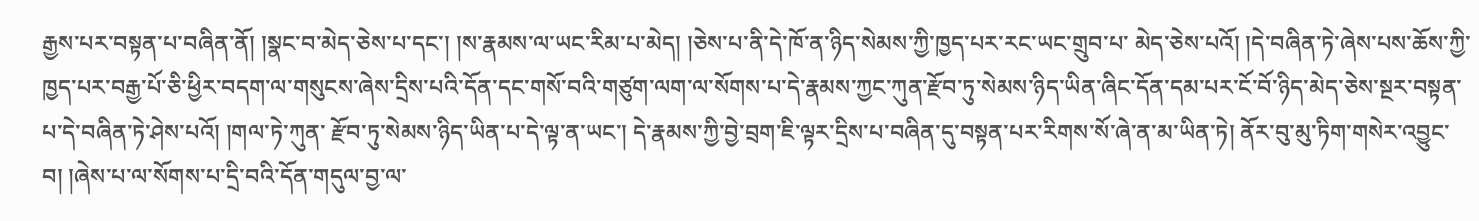རྒྱས་པར་བསྟན་པ་བཞིན་ནོ། །སྣང་བ་མེད་ཅེས་པ་དང་། །ས་རྣམས་ལ་ཡང་རིམ་པ་མེད། །ཅེས་པ་ནི་དེ་ཁོ་ན་ཉིད་སེམས་ཀྱི་ཁྱད་པར་རང་ཡང་གྲུབ་པ་ མེད་ཅེས་པའོ། །དེ་བཞིན་ཏེ་ཞེས་པས་ཆོས་ཀྱི་ཁྱད་པར་བརྒྱ་པོ་ཅི་ཕྱིར་བདག་ལ་གསུངས་ཞེས་དྲིས་པའི་དོན་དང་གསོ་བའི་གཙུག་ལག་ལ་སོགས་པ་དེ་རྣམས་ཀྱང་ཀུན་རྫོབ་ཏུ་སེམས་ཉིད་ཡིན་ཞིང་དོན་དམ་པར་ངོ་བོ་ཉིད་མེད་ཅེས་སྔར་བསྟན་པ་དེ་བཞིན་ཏེ་ཤེས་པའོ། །གལ་ཏེ་ཀུན་ རྫོབ་ཏུ་སེམས་ཉིད་ཡིན་པ་དེ་ལྟ་ན་ཡང་། དེ་རྣམས་ཀྱི་བྱེ་བྲག་ཇི་ལྟར་དྲིས་པ་བཞིན་དུ་བསྟན་པར་རིགས་སོ་ཞེ་ན་མ་ཡིན་ཏེ། ནོར་བུ་མུ་ཏིག་གསེར་འབྱུང་བ། །ཞེས་པ་ལ་སོགས་པ་དྲི་བའི་དོན་གདུལ་བྱ་ལ་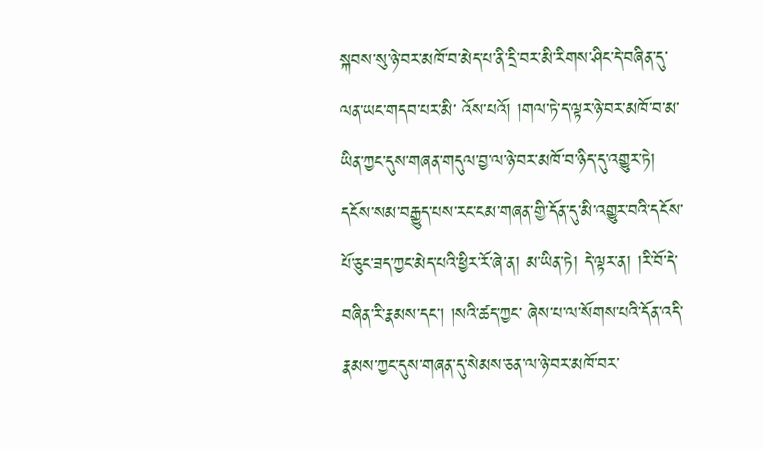སྐབས་སུ་ཉེ་བར་མཁོ་བ་མེད་པ་ནི་དྲི་བར་མི་རིགས་ཤིང་དེ་བཞིན་དུ་ལན་ཡང་གདབ་པར་མི་ འོས་པའོ། །གལ་ཏེ་ད་ལྟར་ཉེ་བར་མཁོ་བ་མ་ཡིན་ཀྱང་དུས་གཞན་གདུལ་བྱ་ལ་ཉེ་བར་མཁོ་བ་ཉིད་དུ་འགྱུར་ཏེ། དངོས་སམ་བརྒྱུད་པས་རང་ངམ་གཞན་གྱི་དོན་དུ་མི་འགྱུར་བའི་དངོས་པོ་ཅུང་ཟད་ཀྱང་མེད་པའི་ཕྱིར་རོ་ཞེ་ན། མ་ཡིན་ཏེ། དེ་ལྟར་ན། །རི་བོ་དེ་བཞིན་རི་རྣམས་དང་། །སའི་ཚད་ཀྱང་ ཞེས་པ་ལ་སོགས་པའི་དོན་འདི་རྣམས་ཀྱང་དུས་གཞན་དུ་སེམས་ཅན་ལ་ཉེ་བར་མཁོ་བར་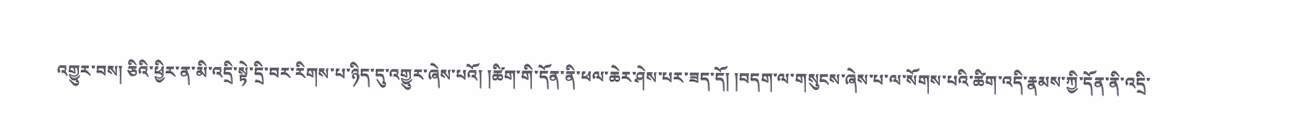འགྱུར་བས། ཅིའི་ཕྱིར་ན་མི་འདྲི་སྟེ་དྲི་བར་རིགས་པ་ཉིད་དུ་འགྱུར་ཞེས་པའོ། །ཚིག་གི་དོན་ནི་ཕལ་ཆེར་ཤེས་པར་ཟད་དོ། །བདག་ལ་གསུངས་ཞེས་པ་ལ་སོགས་པའི་ཚིག་འདི་རྣམས་ཀྱི་དོན་ནི་འདྲི་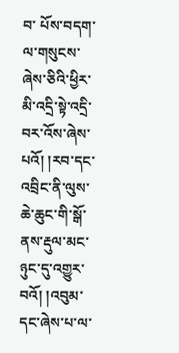བ་ པོས་བདག་ལ་གསུངས་ཞེས་ཅིའི་ཕྱིར་མི་འདྲི་སྟེ་འདྲི་བར་འོས་ཞེས་པའོ། །རབ་དང་འབྲིང་ནི་ལུས་ཆེ་ཆུང་གི་སྒོ་ནས་རྡུལ་མང་ཉུང་དུ་འགྱུར་བའོ། །འབུམ་དང་ཞེས་པ་ལ་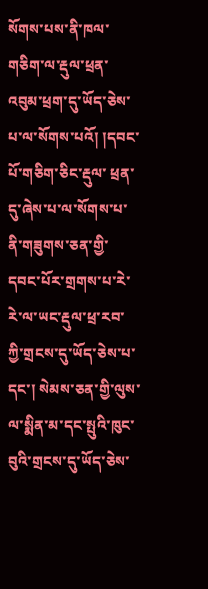སོགས་པས་ནི་ཁལ་གཅིག་ལ་རྡུལ་ཕྲན་འབུམ་ཕྲག་དུ་ཡོད་ཅེས་པ་ལ་སོགས་པའོ། །དབང་པོ་གཅིག་ཅིང་རྡུལ་ ཕྲན་དུ་ཞེས་པ་ལ་སོགས་པ་ནི་གཟུགས་ཅན་གྱི་དབང་པོར་གྲགས་པ་རེ་རེ་ལ་ཡང་རྡུལ་ཕྲ་རབ་ཀྱི་གྲངས་དུ་ཡོད་ཅེས་པ་དང་། སེམས་ཅན་གྱི་ལུས་ལ་སྨིན་མ་དང་སྤུའི་ཁུང་བུའི་གྲངས་དུ་ཡོད་ཅེས་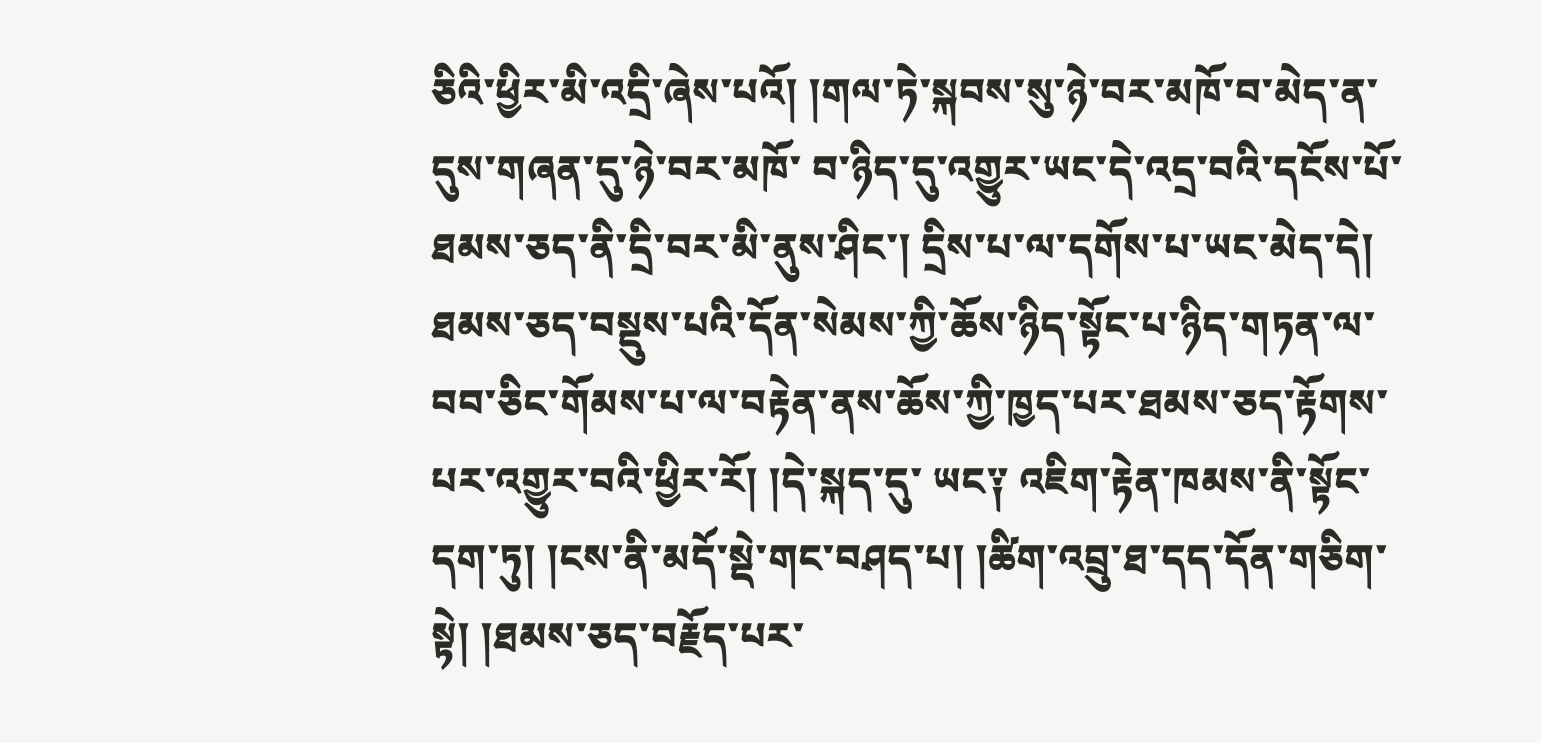ཅིའི་ཕྱིར་མི་འདྲི་ཞེས་པའོ། །གལ་ཏེ་སྐབས་སུ་ཉེ་བར་མཁོ་བ་མེད་ན་དུས་གཞན་དུ་ཉེ་བར་མཁོ་ བ་ཉིད་དུ་འགྱུར་ཡང་དེ་འདྲ་བའི་དངོས་པོ་ཐམས་ཅད་ནི་དྲི་བར་མི་ནུས་ཤིང་། དྲིས་པ་ལ་དགོས་པ་ཡང་མེད་དེ། ཐམས་ཅད་བསྡུས་པའི་དོན་སེམས་ཀྱི་ཆོས་ཉིད་སྟོང་པ་ཉིད་གཏན་ལ་བབ་ཅིང་གོམས་པ་ལ་བརྟེན་ནས་ཆོས་ཀྱི་ཁྱད་པར་ཐམས་ཅད་རྟོགས་པར་འགྱུར་བའི་ཕྱིར་རོ། །དེ་སྐད་དུ་ ཡང༑ འཇིག་རྟེན་ཁམས་ནི་སྟོང་དག་ཏུ། །ངས་ནི་མདོ་སྡེ་གང་བཤད་པ། །ཚིག་འབྲུ་ཐ་དད་དོན་གཅིག་སྟེ། །ཐམས་ཅད་བརྗོད་པར་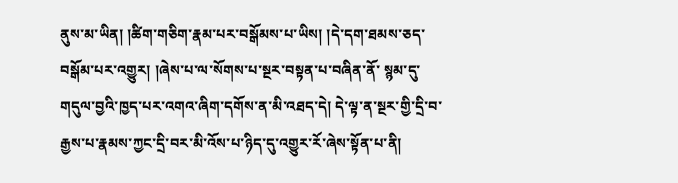ནུས་མ་ཡིན། །ཚིག་གཅིག་རྣམ་པར་བསྒོམས་པ་ཡིས། །དེ་དག་ཐམས་ཅད་བསྒོམ་པར་འགྱུར། །ཞེས་པ་ལ་སོགས་པ་སྔར་བསྟན་པ་བཞིན་ནོ་ སྙམ་དུ་གདུལ་བྱའི་ཁྱད་པར་འགའ་ཞིག་དགོས་ན་མི་འཐད་དེ། དེ་ལྟ་ན་སྔར་གྱི་དྲི་བ་རྒྱས་པ་རྣམས་ཀྱང་དྲི་བར་མི་འོས་པ་ཉིད་དུ་འགྱུར་རོ་ཞེས་སྟོན་པ་ནི།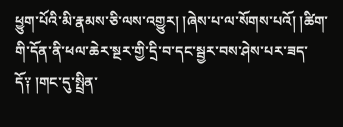ཕྱུག་པོའི་མི་རྣམས་ཅི་ལས་འགྱུར། །ཞེས་པ་ལ་སོགས་པའོ། །ཚིག་གི་དོན་ནི་ཕལ་ཆེར་སྔར་གྱི་དྲི་བ་དང་སྦྱར་བས་ཤེས་པར་ཟད་ དོ༑ །གང་དུ་སྤྲིན་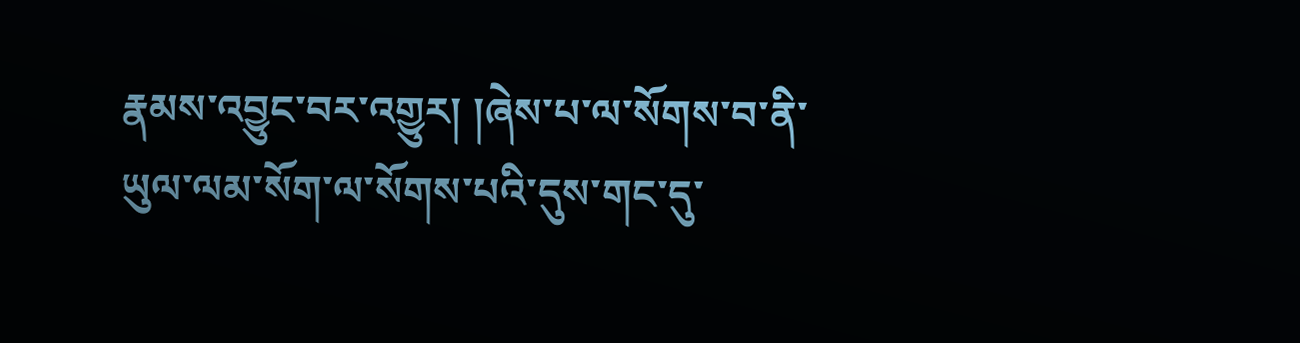རྣམས་འབྱུང་བར་འགྱུར། །ཞེས་པ་ལ་སོགས་བ་ནི་ཡུལ་ལམ་སོག་ལ་སོགས་པའི་དུས་གང་དུ་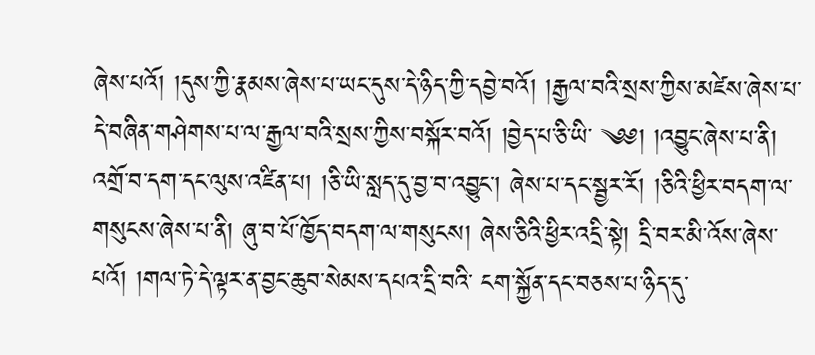ཞེས་པའོ། །དུས་ཀྱི་རྣམས་ཞེས་པ་ཡང་དུས་དེ་ཉིད་ཀྱི་དབྱེ་བའོ། །རྒྱལ་བའི་སྲས་ཀྱིས་མཛེས་ཞེས་པ་དེ་བཞིན་གཤེགས་པ་ལ་རྒྱལ་བའི་སྲས་ཀྱིས་བསྐོར་བའོ། །བྱེད་པ་ཅི་ཡི་ ༄༅། །འབྱུང་ཞེས་པ་ནི། འགྲོ་བ་དག་དང་ལུས་འཛིན་པ། །ཅི་ཡི་སླད་དུ་བྱ་བ་འབྱུང་། ཞེས་པ་དང་སྦྱར་རོ། །ཅིའི་ཕྱིར་བདག་ལ་གསུངས་ཞེས་པ་ནི། ཞུ་བ་པོ་ཁྱོད་བདག་ལ་གསུངས། ཞེས་ཅིའི་ཕྱིར་འདྲི་སྟེ། དྲི་བར་མི་འོས་ཞེས་པའོ། །གལ་ཏེ་དེ་ལྟར་ན་བྱང་ཆུབ་སེམས་དཔའ་དྲི་བའི་ ངག་སྐྱོན་དང་བཅས་པ་ཉིད་དུ་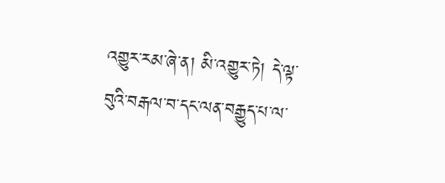འགྱུར་རམ་ཞེ་ན། མི་འགྱུར་ཏེ། དེ་ལྟ་བུའི་བརྒལ་བ་དང་ལན་བརྒྱུད་པ་ལ་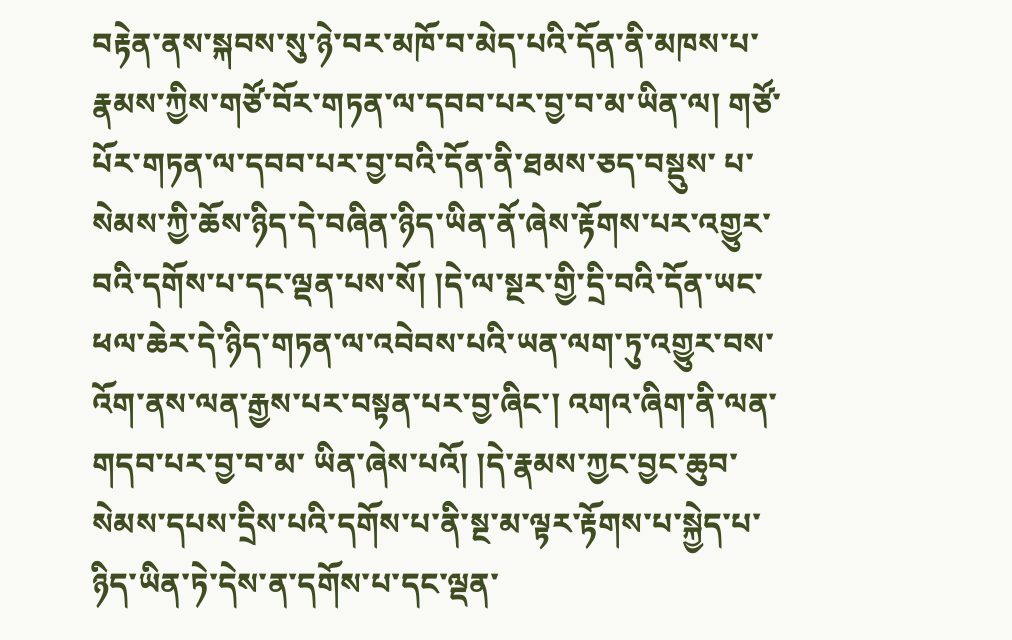བརྟེན་ནས་སྐབས་སུ་ཉེ་བར་མཁོ་བ་མེད་པའི་དོན་ནི་མཁས་པ་རྣམས་ཀྱིས་གཙོ་བོར་གཏན་ལ་དབབ་པར་བྱ་བ་མ་ཡིན་ལ། གཙོ་པོར་གཏན་ལ་དབབ་པར་བྱ་བའི་དོན་ནི་ཐམས་ཅད་བསྡུས་ པ་སེམས་ཀྱི་ཆོས་ཉིད་དེ་བཞིན་ཉིད་ཡིན་ནོ་ཞེས་རྟོགས་པར་འགྱུར་བའི་དགོས་པ་དང་ལྡན་པས་སོ། །དེ་ལ་སྔར་གྱི་དྲི་བའི་དོན་ཡང་ཕལ་ཆེར་དེ་ཉིད་གཏན་ལ་འབེབས་པའི་ཡན་ལག་ཏུ་འགྱུར་བས་འོག་ནས་ལན་རྒྱས་པར་བསྟན་པར་བྱ་ཞིང་། འགའ་ཞིག་ནི་ལན་གདབ་པར་བྱ་བ་མ་ ཡིན་ཞེས་པའོ། །དེ་རྣམས་ཀྱང་བྱང་ཆུབ་སེམས་དཔས་དྲིས་པའི་དགོས་པ་ནི་སྔ་མ་ལྟར་རྟོགས་པ་སྐྱེད་པ་ཉིད་ཡིན་ཏེ་དེས་ན་དགོས་པ་དང་ལྡན་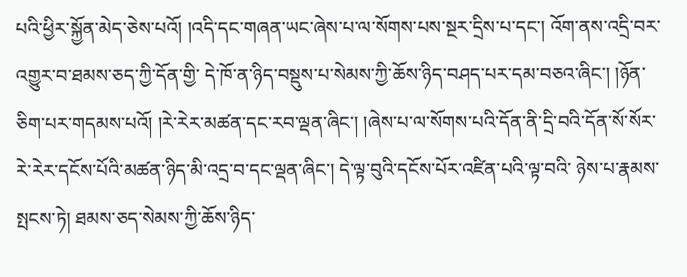པའི་ཕྱིར་སྐྱོན་མེད་ཅེས་པའོ། །འདི་དང་གཞན་ཡང་ཞེས་པ་ལ་སོགས་པས་སྔར་དྲིས་པ་དང་། འོག་ནས་འདྲི་བར་འགྱུར་བ་ཐམས་ཅད་ཀྱི་དོན་གྱི་ དེ་ཁོ་ན་ཉིད་བསྡུས་པ་སེམས་ཀྱི་ཆོས་ཉིད་བཤད་པར་དམ་བཅའ་ཞིང་། །ཉོན་ཅིག་པར་གདམས་པའོ། །རེ་རེར་མཚན་དང་རབ་ལྡན་ཞིང་། །ཞེས་པ་ལ་སོགས་པའི་དོན་ནི་དྲི་བའི་དོན་སོ་སོར་རེ་རེར་དངོས་པོའི་མཚན་ཉིད་མི་འདྲ་བ་དང་ལྡན་ཞིང་། དེ་ལྟ་བུའི་དངོས་པོར་འཛིན་པའི་ལྟ་བའི་ ཉེས་པ་རྣམས་སྤངས་ཏེ། ཐམས་ཅད་སེམས་ཀྱི་ཆོས་ཉིད་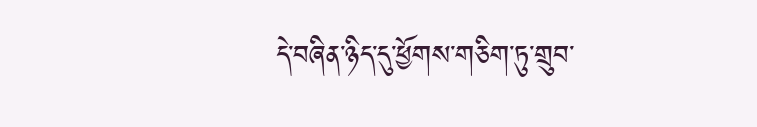དེ་བཞིན་ཉིད་དུ་ཕྱོགས་གཅིག་ཏུ་གྲུབ་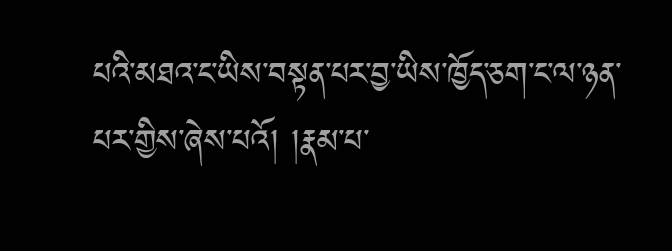པའི་མཐའ་ང་ཡིས་བསྟན་པར་བྱ་ཡིས་ཁྱོད་ཅག་ང་ལ་ཉན་པར་གྱིས་ཞེས་པའོ། །རྣམ་པ་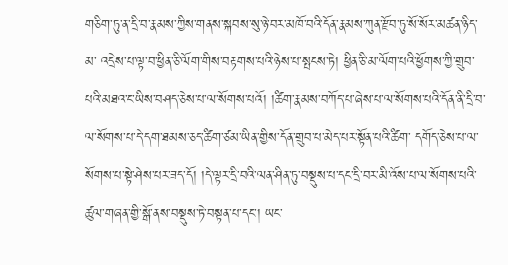གཅིག་ཏུ་ན་དྲི་བ་རྣམས་ཀྱིས་གནས་སྐབས་སུ་ཉེ་བར་མཁོ་བའི་དོན་རྣམས་ཀུན་རྫོབ་ཏུ་སོ་སོར་མཚན་ཉིད་མ་ འདྲེས་པ་ལྟ་བ་ཕྱིན་ཅི་ལོག་གིས་བརྟགས་པའི་ཉེས་པ་སྤངས་ཏེ། ཕྱིན་ཅི་མ་ལོག་པའི་ཕྱོགས་ཀྱི་གྲུབ་པའི་མཐའ་ང་ཡིས་བཤད་ཅེས་པ་ལ་སོགས་པའོ། །ཚིག་རྣམས་བཀོད་པ་ཞེས་པ་ལ་སོགས་པའི་དོན་ནི་དྲི་བ་ལ་སོགས་པ་དེ་དག་ཐམས་ཅད་ཚིག་ཙམ་ཡིན་གྱིས་དོན་གྲུབ་པ་མེད་པར་སྟོན་པའི་ཚིག་ དགོད་ཅེས་པ་ལ་སོགས་པ་སྟེ་ཤེས་པར་ཟད་དོ། །དེ་ལྟར་དྲི་བའི་ལན་ཤིན་ཏུ་བསྡུས་པ་དང་དྲི་བར་མི་འོས་པ་ལ་སོགས་པའི་ཚུལ་གཞན་གྱི་སྒོ་ནས་བསྡུས་ཏེ་བསྟན་པ་དང་། ཡང་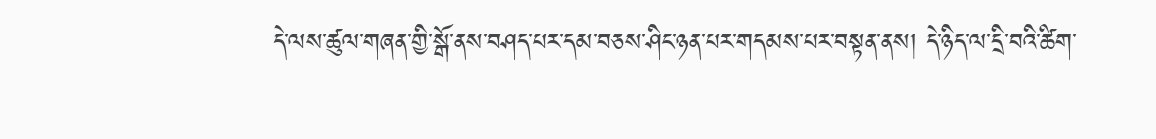དེ་ལས་ཚུལ་གཞན་གྱི་སྒོ་ནས་བཤད་པར་དམ་བཅས་ཤིང་ཉན་པར་གདམས་པར་བསྟན་ནས། དེ་ཉིད་ལ་དྲི་བའི་ཚིག་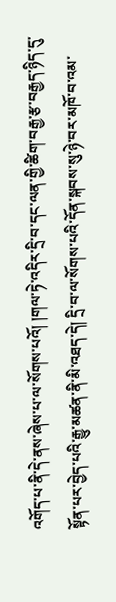འགོད་པ་ནི་དེ་ནས་ཞེས་པ་ལ་སོགས་པའོ། །གལ་ཏེ་འདིར་དྲི་བ་དང་ལན་གྱི་ཚིག་བརྒྱ་རྩ་བརྒྱད་ཉིད་དུ་སྟོན་པར་བྱེད་པའི་རྒྱུ་མཚན་ནི་མི་འཐད་དེ། དྲི་བ་ལ་སོགས་པའི་དོན་སྐབས་སུ་ཉེ་བར་མཁོ་བ་འམ་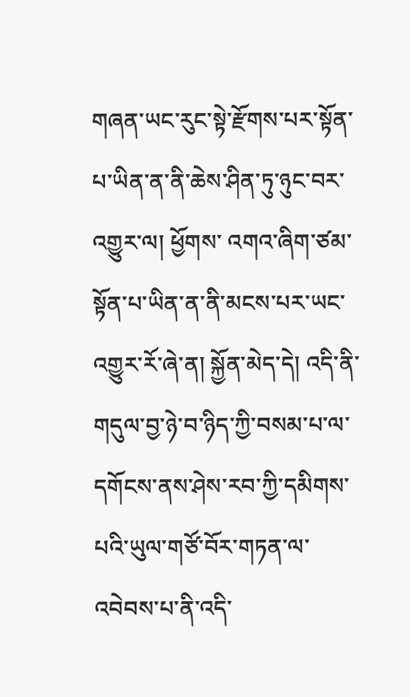གཞན་ཡང་རུང་སྟེ་རྫོགས་པར་སྟོན་པ་ཡིན་ན་ནི་ཆེས་ཤིན་ཏུ་ཉུང་བར་འགྱུར་ལ། ཕྱོགས་ འགའ་ཞིག་ཙམ་སྟོན་པ་ཡིན་ན་ནི་མངས་པར་ཡང་འགྱུར་རོ་ཞེ་ན། སྐྱོན་མེད་དེ། འདི་ནི་གདུལ་བྱ་ཉེ་བ་ཉིད་ཀྱི་བསམ་པ་ལ་དགོངས་ནས་ཤེས་རབ་ཀྱི་དམིགས་པའི་ཡུལ་གཙོ་བོར་གཏན་ལ་འབེབས་པ་ནི་འདི་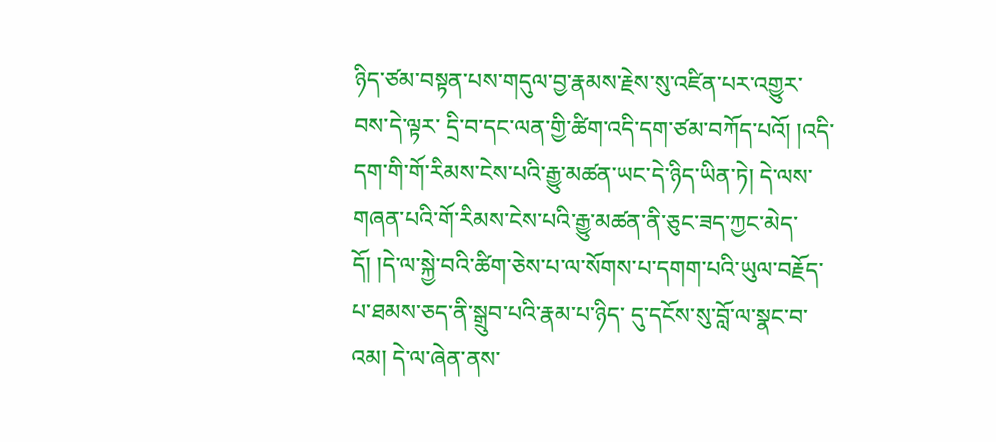ཉིད་ཙམ་བསྟན་པས་གདུལ་བྱ་རྣམས་རྗེས་སུ་འཛིན་པར་འགྱུར་བས་དེ་ལྟར་ དྲི་བ་དང་ལན་གྱི་ཚིག་འདི་དག་ཙམ་བཀོད་པའོ། །འདི་དག་གི་གོ་རིམས་ངེས་པའི་རྒྱུ་མཚན་ཡང་དེ་ཉིད་ཡིན་ཏེ། དེ་ལས་གཞན་པའི་གོ་རིམས་ངེས་པའི་རྒྱུ་མཚན་ནི་ཅུང་ཟད་ཀྱང་མེད་དོ། །དེ་ལ་སྐྱེ་བའི་ཚིག་ཅེས་པ་ལ་སོགས་པ་དགག་པའི་ཡུལ་བརྗོད་པ་ཐམས་ཅད་ནི་སྒྲུབ་པའི་རྣམ་པ་ཉིད་ དུ་དངོས་སུ་བློ་ལ་སྣང་བ་འམ། དེ་ལ་ཞེན་ནས་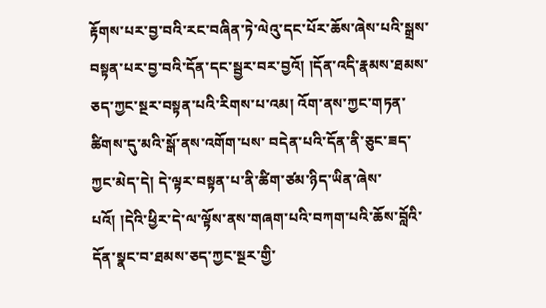རྟོགས་པར་བྱ་བའི་རང་བཞིན་ཏེ་ལེའུ་དང་པོར་ཆོས་ཞེས་པའི་སྒྲས་བསྟན་པར་བྱ་བའི་དོན་དང་སྦྱར་བར་བྱའོ། །དོན་འདི་རྣམས་ཐམས་ཅད་ཀྱང་སྔར་བསྟན་པའི་རིགས་པ་འམ། འོག་ནས་ཀྱང་གཏན་ཚིགས་དུ་མའི་སྒོ་ནས་འགོག་པས་ བདེན་པའི་དོན་ནི་ཅུང་ཟད་ཀྱང་མེད་དེ། དེ་ལྟར་བསྟན་པ་ནི་ཚིག་ཙམ་ཉིད་ཡིན་ཞེས་པའོ། །དེའི་ཕྱིར་དེ་ལ་ལྟོས་ནས་གཞག་པའི་བཀག་པའི་ཆོས་བློའི་དོན་སྣང་བ་ཐམས་ཅད་ཀྱང་སྔར་གྱི་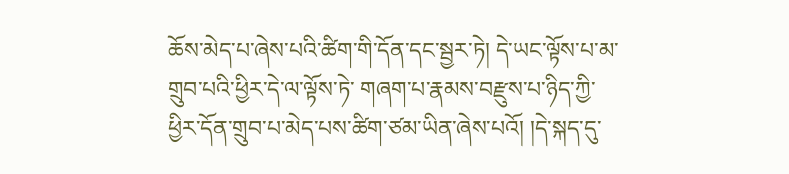ཆོས་མེད་པ་ཞེས་པའི་ཚིག་གི་དོན་དང་སྦྱར་ཏེ། དེ་ཡང་ལྟོས་པ་མ་གྲུབ་པའི་ཕྱིར་དེ་ལ་ལྟོས་ཏེ་ གཞག་པ་རྣམས་བརྫུས་པ་ཉིད་ཀྱི་ཕྱིར་དོན་གྲུབ་པ་མེད་པས་ཚིག་ཙམ་ཡིན་ཞེས་པའོ། །དེ་སྐད་དུ་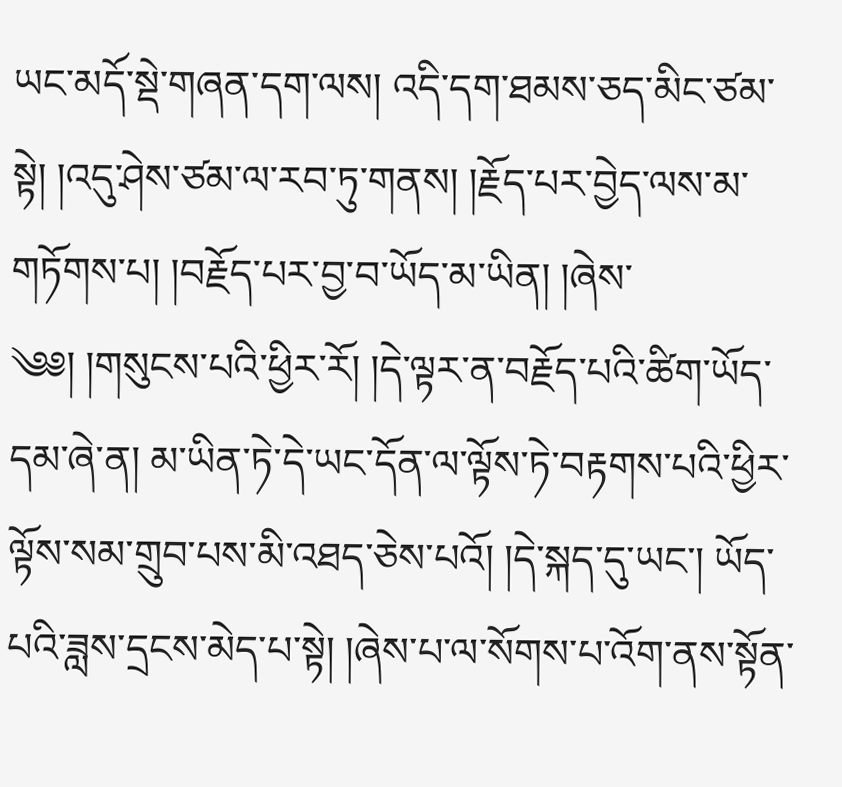ཡང་མདོ་སྡེ་གཞན་དག་ལས། འདི་དག་ཐམས་ཅད་མིང་ཙམ་སྟེ། །འདུ་ཤེས་ཙམ་ལ་རབ་ཏུ་གནས། །རྗོད་པར་བྱེད་ལས་མ་གཏོགས་པ། །བརྗོད་པར་བྱ་བ་ཡོད་མ་ཡིན། །ཞེས་ ༄༅། །གསུངས་པའི་ཕྱིར་རོ། །དེ་ལྟར་ན་བརྗོད་པའི་ཚིག་ཡོད་དམ་ཞེ་ན། མ་ཡིན་ཏེ་དེ་ཡང་དོན་ལ་ལྟོས་ཏེ་བརྟགས་པའི་ཕྱིར་ལྟོས་སམ་གྲུབ་པས་མི་འཐད་ཅེས་པའོ། །དེ་སྐད་དུ་ཡང་། ཡོད་པའི་ཟླས་དྲངས་མེད་པ་སྟེ། །ཞེས་པ་ལ་སོགས་པ་འོག་ནས་སྟོན་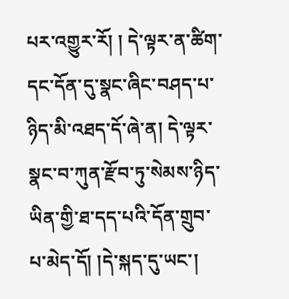པར་འགྱུར་རོ། ། དེ་ལྟར་ན་ཚིག་དང་དོན་དུ་སྣང་ཞིང་བཤད་པ་ཉིད་མི་འཐད་དོ་ཞེ་ན། དེ་ལྟར་སྣང་བ་ཀུན་རྫོབ་ཏུ་སེམས་ཉིད་ཡིན་གྱི་ཐ་དད་པའི་དོན་གྲུབ་པ་མེད་དོ། །དེ་སྐད་དུ་ཡང་།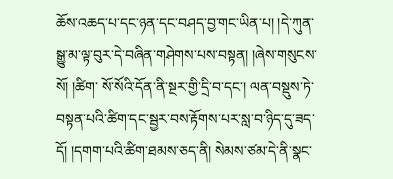ཆོས་འཆད་པ་དང་ཉན་དང་བཤད་བྱ་གང་ཡིན་པ། །དེ་ཀུན་སྒྱུ་མ་ལྟ་བུར་དེ་བཞིན་གཤེགས་པས་བསྟན། །ཞེས་གསུངས་སོ། །ཚིག་ སོ་སོའི་དོན་ནི་སྔར་གྱི་དྲི་བ་དང་། ལན་བསྡུས་ཏེ་བསྟན་པའི་ཚིག་དང་སྦྱར་བས་རྟོགས་པར་སླ་བ་ཉིད་དུ་ཟད་དོ། །དགག་པའི་ཚིག་ཐམས་ཅད་ནི། སེམས་ཙམ་དེ་ནི་སྣང་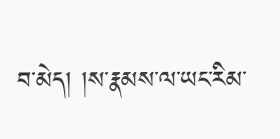བ་མེད། །ས་རྣམས་ལ་ཡང་རིམ་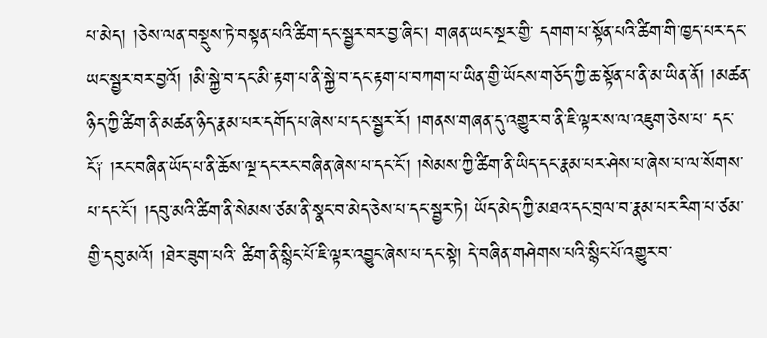པ་མེད། །ཅེས་ལན་བསྡུས་ཏེ་བསྟན་པའི་ཚིག་དང་སྦྱར་བར་བྱ་ཞིང་། གཞན་ཡང་སྔར་གྱི་ དགག་པ་སྟོན་པའི་ཚིག་གི་ཁྱད་པར་དང་ཡང་སྦྱར་བར་བྱའོ། །མི་སྐྱེ་བ་དང་མི་རྟག་པ་ནི་སྐྱེ་བ་དང་རྟག་པ་བཀག་པ་ཡིན་གྱི་ཡོངས་གཅོད་ཀྱི་ཆ་སྟོན་པ་ནི་མ་ཡིན་ནོ། །མཚན་ཉིད་ཀྱི་ཚིག་ནི་མཚན་ཉིད་རྣམ་པར་དགོད་པ་ཞེས་པ་དང་སྦྱར་རོ། །གནས་གཞན་དུ་འགྱུར་བ་ནི་ཇི་ལྟར་ས་ལ་འཇུག་ཅེས་པ་ དང་ངོ༑ །རང་བཞིན་ཡོད་པ་ནི་ཆོས་ལྔ་དང་རང་བཞིན་ཞེས་པ་དང་ངོ་། །སེམས་ཀྱི་ཚིག་ནི་ཡིད་དང་རྣམ་པར་ཤེས་པ་ཞེས་པ་ལ་སོགས་པ་དང་ངོ་། །དབུ་མའི་ཚིག་ནི་སེམས་ཙམ་ནི་སྣང་བ་མེད་ཅེས་པ་དང་སྦྱར་ཏེ། ཡོད་མེད་ཀྱི་མཐའ་དང་བྲལ་བ་རྣམ་པར་རིག་པ་ཙམ་གྱི་དབུ་མའོ། །ཐེར་ཟུག་པའི་ ཚིག་ནི་སྙིང་པོ་ཇི་ལྟར་འབྱུང་ཞེས་པ་དང་སྟེ། དེ་བཞིན་གཤེགས་པའི་སྙིང་པོ་འགྱུར་བ་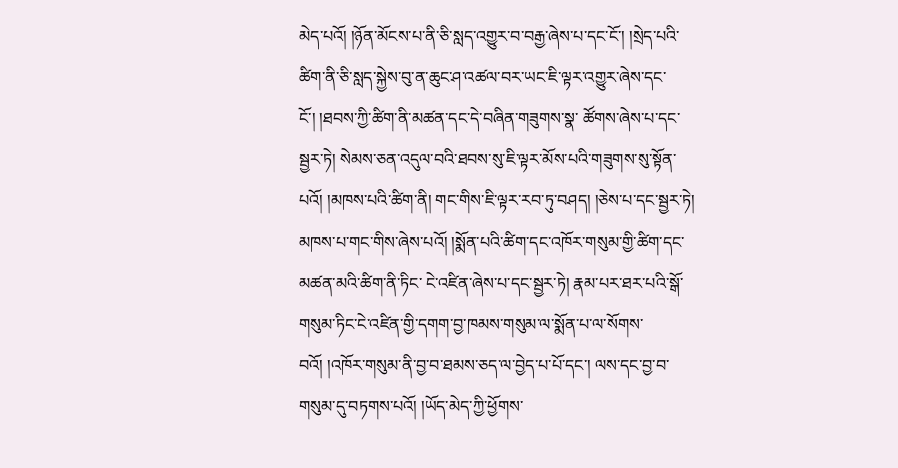མེད་པའོ། །ཉོན་མོངས་པ་ནི་ཅི་སླད་འགྱུར་བ་བརྒྱ་ཞེས་པ་དང་ངོ་། །སྲེད་པའི་ཚིག་ནི་ཅི་སླད་སྐྱེས་བུ་ན་ཆུང་ཤ་འཚལ་བར་ཡང་ཇི་ལྟར་འགྱུར་ཞེས་དང་ངོ་། །ཐབས་ཀྱི་ཚིག་ནི་མཚན་དང་དེ་བཞིན་གཟུགས་སྣ་ ཚོགས་ཞེས་པ་དང་སྦྱར་ཏེ། སེམས་ཅན་འདུལ་བའི་ཐབས་སུ་ཇི་ལྟར་མོས་པའི་གཟུགས་སུ་སྟོན་པའོ། །མཁས་པའི་ཚིག་ནི། གང་གིས་ཇི་ལྟར་རབ་ཏུ་བཤད། །ཅེས་པ་དང་སྦྱར་ཏེ། མཁས་པ་གང་གིས་ཞེས་པའོ། །སྨོན་པའི་ཚིག་དང་འཁོར་གསུམ་གྱི་ཚིག་དང་མཚན་མའི་ཚིག་ནི་ཏིང་ ངེ་འཛིན་ཞེས་པ་དང་སྦྱར་ཏེ། རྣམ་པར་ཐར་པའི་སྒོ་གསུམ་ཏིང་ངེ་འཛིན་གྱི་དགག་བྱ་ཁམས་གསུམ་ལ་སྨོན་པ་ལ་སོགས་བའོ། །འཁོར་གསུམ་ནི་བྱ་བ་ཐམས་ཅད་ལ་བྱེད་པ་པོ་དང་། ལས་དང་བྱ་བ་གསུམ་དུ་བཏགས་པའོ། །ཡོད་མེད་ཀྱི་ཕྱོགས་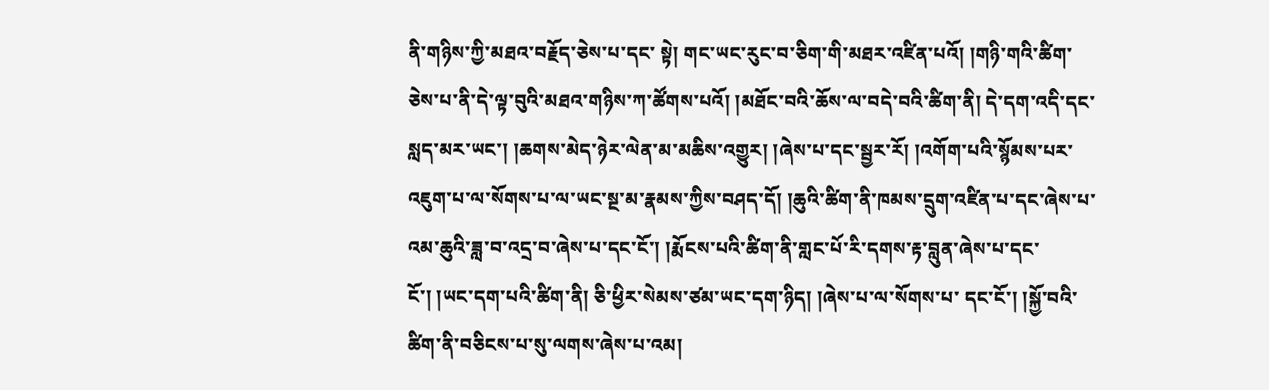ནི་གཉིས་ཀྱི་མཐའ་བརྗོད་ཅེས་པ་དང་ སྟེ། གང་ཡང་རུང་བ་ཅིག་གི་མཐར་འཛིན་པའོ། །གཉི་གའི་ཚིག་ཅེས་པ་ནི་དེ་ལྟ་བུའི་མཐའ་གཉིས་ཀ་ཚོགས་པའོ། །མཐོང་བའི་ཆོས་ལ་བདེ་བའི་ཚིག་ནི། དེ་དག་འདི་དང་སླད་མར་ཡང་། །ཆགས་མེད་ཉེར་ལེན་མ་མཆིས་འགྱུར། །ཞེས་པ་དང་སྦྱར་རོ། །འགོག་པའི་སྙོམས་པར་ འཇུག་པ་ལ་སོགས་པ་ལ་ཡང་སྔ་མ་རྣམས་ཀྱིས་བཤད་དོ། །ཆུའི་ཚིག་ནི་ཁམས་དྲུག་འཛིན་པ་དང་ཞེས་པ་འམ་ཆུའི་ཟླ་བ་འདྲ་བ་ཞེས་པ་དང་ངོ་། །རྨོངས་པའི་ཚིག་ནི་གླང་པོ་རི་དགས་རྟ་བླུན་ཞེས་པ་དང་ངོ་། །ཡང་དག་པའི་ཚིག་ནི། ཅི་ཕྱིར་སེམས་ཙམ་ཡང་དག་ཉིད། །ཞེས་པ་ལ་སོགས་པ་ དང་ངོ་། །སྐྱོ་བའི་ཚིག་ནི་བཅིངས་པ་སུ་ལགས་ཞེས་པ་འམ།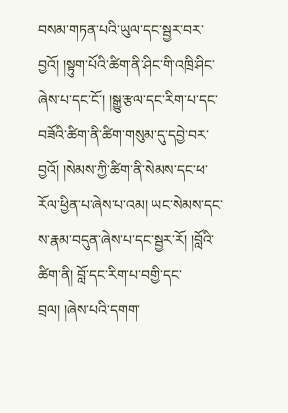བསམ་གཏན་པའི་ཡུལ་དང་སྦྱར་བར་བྱའོ། །སྟུག་པོའི་ཚིག་ནི་ཤིང་གི་འཁྲི་ཤིང་ཞེས་པ་དང་ངོ་། །སྒྱུ་རྩལ་དང་རིག་པ་དང་བཟོའི་ཚིག་ནི་ཚིག་གསུམ་དུ་དབྱེ་བར་བྱའོ། །སེམས་ཀྱི་ཚིག་ནི་སེམས་དང་ཕ་རོལ་ཕྱིན་པ་ཞེས་པ་འམ། ཡང་སེམས་དང་ས་རྣམ་བདུན་ཞེས་པ་དང་སྦྱར་རོ། །བློའི་ཚིག་ནི། བློ་དང་རིག་པ་བགྱི་དང་བྲལ། །ཞེས་པའི་དགག་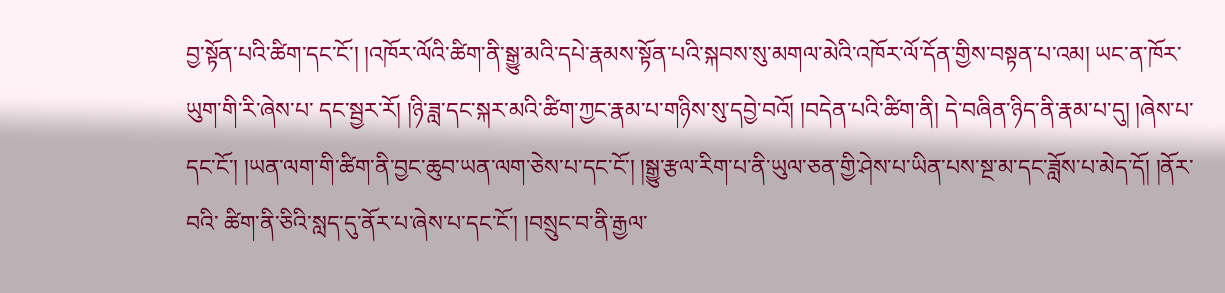བྱ་སྟོན་པའི་ཚིག་དང་ངོ་། །འཁོར་ལོའི་ཚིག་ནི་སྒྱུ་མའི་དཔེ་རྣམས་སྟོན་པའི་སྐབས་སུ་མགལ་མེའི་འཁོར་ལོ་དོན་གྱིས་བསྟན་པ་འམ། ཡང་ན་ཁོར་ཡུག་གི་རི་ཞེས་པ་ དང་སྦྱར་རོ། །ཉི་ཟླ་དང་སྐར་མའི་ཚིག་ཀྱང་རྣམ་པ་གཉིས་སུ་དབྱེ་བའོ། །བདེན་པའི་ཚིག་ནི། དེ་བཞིན་ཉིད་ནི་རྣམ་པ་དུ། །ཞེས་པ་དང་ངོ་། །ཡན་ལག་གི་ཚིག་ནི་བྱང་ཆུབ་ཡན་ལག་ཅེས་པ་དང་ངོ་། །སྒྱུ་རྩལ་རིག་པ་ནི་ཡུལ་ཅན་གྱི་ཤེས་པ་ཡིན་པས་སྔ་མ་དང་ཟློས་པ་མེད་དོ། །ནོར་བའི་ ཚིག་ནི་ཅིའི་སླད་དུ་ནོར་པ་ཞེས་པ་དང་ངོ་། །བསྲུང་བ་ནི་རྒྱལ་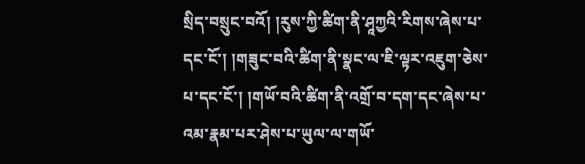སྲིད་བསྲུང་བའོ། །རུས་ཀྱི་ཚིག་ནི་ཤཱཀྱའི་རིགས་ཞེས་པ་དང་ངོ་། །གཟུང་བའི་ཚིག་ནི་སྣང་ལ་ཇི་ལྟར་འཇུག་ཅེས་པ་དང་ངོ་། །གཡོ་བའི་ཚིག་ནི་འགྲོ་བ་དག་དང་ཞེས་པ་འམ་རྣམ་པར་ཤེས་པ་ཡུལ་ལ་གཡོ་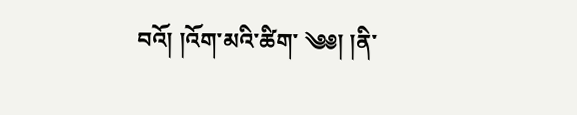བའོ། །འོག་མའི་ཚིག་ ༄༅། །ནི་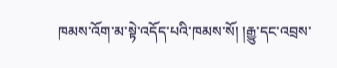ཁམས་འོག་མ་སྟེ་འདོད་པའི་ཁམས་སོ། །རྒྱུ་དང་འབྲས་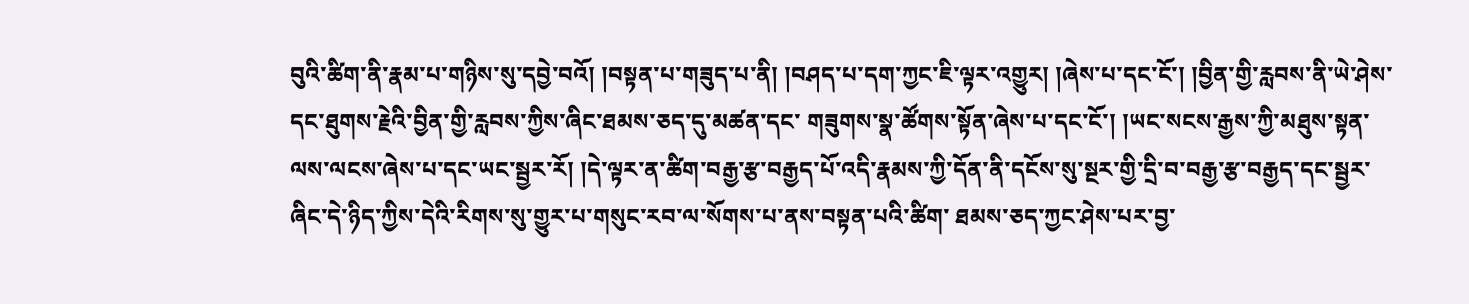བུའི་ཚིག་ནི་རྣམ་པ་གཉིས་སུ་དབྱེ་བའོ། །བསྟན་པ་གཟུད་པ་ནི། །བཤད་པ་དག་ཀྱང་ཇི་ལྟར་འགྱུར། །ཞེས་པ་དང་ངོ་། །བྱིན་གྱི་རླབས་ནི་ཡེ་ཤེས་དང་ཐུགས་རྗེའི་བྱིན་གྱི་རླབས་ཀྱིས་ཞིང་ཐམས་ཅད་དུ་མཚན་དང་ གཟུགས་སྣ་ཚོགས་སྟོན་ཞེས་པ་དང་ངོ་། །ཡང་སངས་རྒྱས་ཀྱི་མཐུས་སྟན་ལས་ལངས་ཞེས་པ་དང་ཡང་སྦྱར་རོ། །དེ་ལྟར་ན་ཚིག་བརྒྱ་རྩ་བརྒྱད་པོ་འདི་རྣམས་ཀྱི་དོན་ནི་དངོས་སུ་སྔར་གྱི་དྲི་བ་བརྒྱ་རྩ་བརྒྱད་དང་སྦྱར་ཞིང་དེ་ཉིད་ཀྱིས་དེའི་རིགས་སུ་གྱུར་པ་གསུང་རབ་ལ་སོགས་པ་ནས་བསྟན་པའི་ཚིག་ ཐམས་ཅད་ཀྱང་ཤེས་པར་བྱ་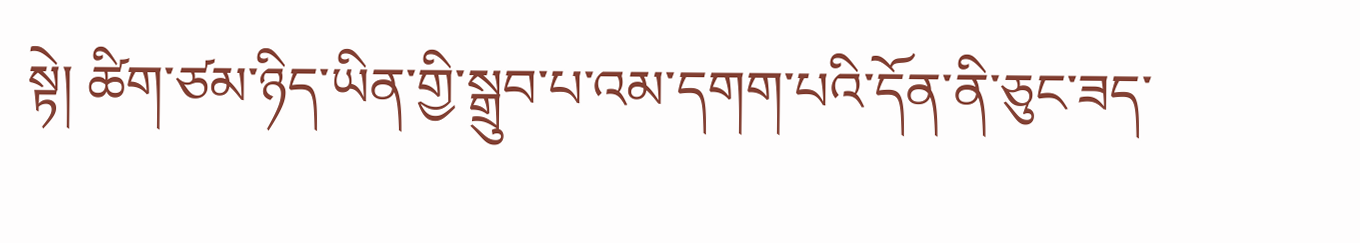སྟེ། ཚིག་ཙམ་ཉིད་ཡིན་གྱི་སྒྲུབ་པ་འམ་དགག་པའི་དོན་ནི་ཅུང་ཟད་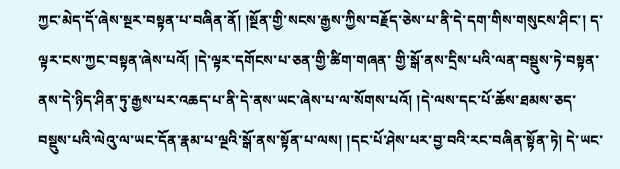ཀྱང་མེད་དོ་ཞེས་སྔར་བསྟན་པ་བཞིན་ནོ། །སྔོན་གྱི་སངས་རྒྱས་ཀྱིས་བརྗོད་ཅེས་པ་ནི་དེ་དག་གིས་གསུངས་ཤིང་། ད་ལྟར་ངས་ཀྱང་བསྟན་ཞེས་པའོ། །དེ་ལྟར་དགོངས་པ་ཅན་གྱི་ཚིག་གཞན་ གྱི་སྒོ་ནས་དྲིས་པའི་ལན་བསྡུས་ཏེ་བསྟན་ནས་དེ་ཉིད་ཤིན་ཏུ་རྒྱས་པར་འཆད་པ་ནི་དེ་ནས་ཡང་ཞེས་པ་ལ་སོགས་པའོ། །དེ་ལས་དང་པོ་ཆོས་ཐམས་ཅད་བསྡུས་པའི་ལེའུ་ལ་ཡང་དོན་རྣམ་པ་ལྔའི་སྒོ་ནས་སྟོན་པ་ལས། །དང་པོ་ཤེས་པར་བྱ་བའི་རང་བཞིན་སྟོན་ཏེ། དེ་ཡང་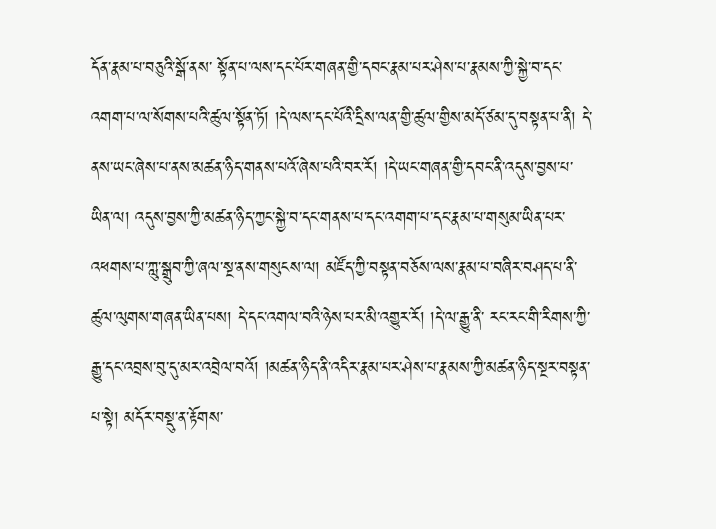དོན་རྣམ་པ་བཅུའི་སྒོ་ནས་ སྟོན་པ་ལས་དང་པོར་གཞན་གྱི་དབང་རྣམ་པར་ཤེས་པ་རྣམས་ཀྱི་སྐྱེ་བ་དང་འགག་པ་ལ་སོགས་པའི་ཚུལ་སྟོན་ཏོ། །དེ་ལས་དང་པོའི་དྲིས་ལན་གྱི་ཚུལ་གྱིས་མདོ་ཙམ་དུ་བསྟན་པ་ནི། དེ་ནས་ཡང་ཞེས་པ་ནས་མཚན་ཉིད་གནས་པའོ་ཞེས་པའི་བར་རོ། །དེ་ཡང་གཞན་གྱི་དབང་ནི་འདུས་བྱས་པ་ ཡིན་ལ། འདུས་བྱས་ཀྱི་མཚན་ཉིད་ཀྱང་སྐྱེ་བ་དང་གནས་པ་དང་འགག་པ་དང་རྣམ་པ་གསུམ་ཡིན་པར་འཕགས་པ་ཀླུ་སྒྲུབ་ཀྱི་ཞལ་སྔ་ནས་གསུངས་ལ། མཛོད་ཀྱི་བསྟན་བཅོས་ལས་རྣམ་པ་བཞིར་བཤད་པ་ནི་ཚུལ་ལུགས་གཞན་ཡིན་པས། དེ་དང་འགལ་བའི་ཉེས་པར་མི་འགྱུར་རོ། །དེ་ལ་རྒྱུ་ནི་ རང་རང་གི་རིགས་ཀྱི་རྒྱུ་དང་འབྲས་བུ་དུ་མར་འབྲེལ་བའོ། །མཚན་ཉིད་ནི་འདིར་རྣམ་པར་ཤེས་པ་རྣམས་ཀྱི་མཚན་ཉིད་སྔར་བསྟན་པ་སྟེ། མདོར་བསྡུ་ན་རྟོགས་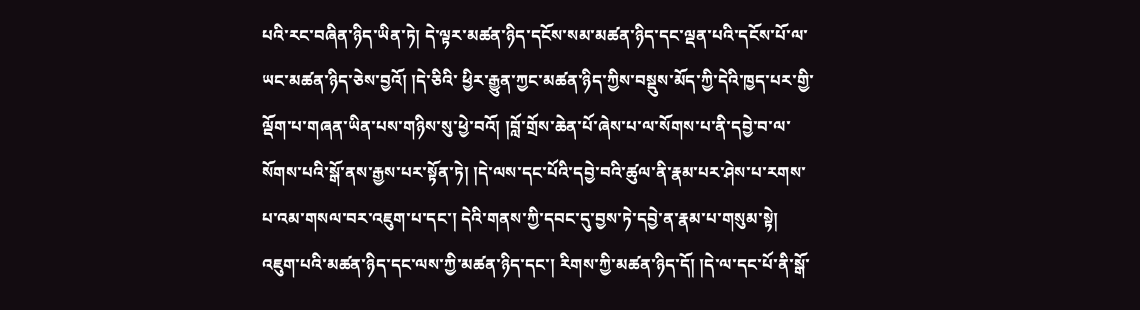པའི་རང་བཞིན་ཉིད་ཡིན་ཏེ། དེ་ལྟར་མཚན་ཉིད་དངོས་སམ་མཚན་ཉིད་དང་ལྡན་པའི་དངོས་པོ་ལ་ཡང་མཚན་ཉིད་ཅེས་བྱའོ། །དེ་ཅིའི་ ཕྱིར་རྒྱུན་ཀྱང་མཚན་ཉིད་ཀྱིས་བསྡུས་མོད་ཀྱི་དེའི་ཁྱད་པར་གྱི་ལྡོག་པ་གཞན་ཡིན་པས་གཉིས་སུ་ཕྱེ་བའོ། །བློ་གྲོས་ཆེན་པོ་ཞེས་པ་ལ་སོགས་པ་ནི་དབྱེ་བ་ལ་སོགས་པའི་སྒོ་ནས་རྒྱས་པར་སྟོན་ཏེ། །དེ་ལས་དང་པོའི་དབྱེ་བའི་ཚུལ་ནི་རྣམ་པར་ཤེས་པ་རགས་པ་འམ་གསལ་བར་འཇུག་པ་དང་། དེའི་གནས་ཀྱི་དབང་དུ་བྱས་ཏེ་དབྱེ་ན་རྣམ་པ་གསུམ་སྟེ། འཇུག་པའི་མཚན་ཉིད་དང་ལས་ཀྱི་མཚན་ཉིད་དང་། རིགས་ཀྱི་མཚན་ཉིད་དོ། །དེ་ལ་དང་པོ་ནི་སྒོ་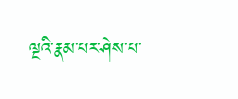ལྔའི་རྣམ་པར་ཤེས་པ་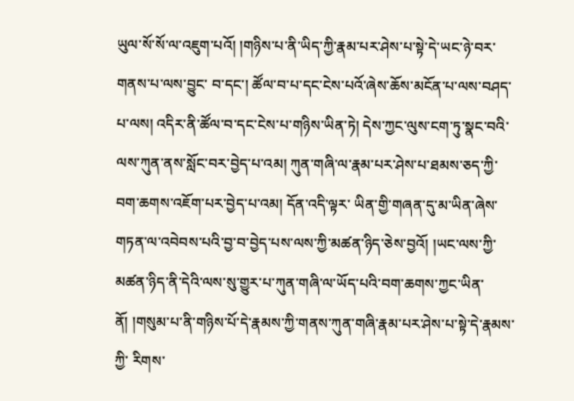ཡུལ་སོ་སོ་ལ་འཇུག་པའོ། །གཉིས་པ་ནི་ཡིད་ཀྱི་རྣམ་པར་ཤེས་པ་སྟེ་དེ་ཡང་ཉེ་བར་གནས་པ་ལས་བྱུང་ བ་དང་། ཚོལ་བ་པ་དང་ངེས་པའོ་ཞེས་ཆོས་མངོན་པ་ལས་བཤད་པ་ལས། འདིར་ནི་ཚོལ་བ་དང་ངེས་པ་གཉིས་ཡིན་ཏེ། དེས་ཀྱང་ལུས་ངག་ཏུ་སྣང་བའི་ལས་ཀུན་ནས་སློང་བར་བྱེད་པ་འམ། ཀུན་གཞི་ལ་རྣམ་པར་ཤེས་པ་ཐམས་ཅད་ཀྱི་བག་ཆགས་འཇོག་པར་བྱེད་པ་འམ། དོན་འདི་ལྟར་ ཡིན་གྱི་གཞན་དུ་མ་ཡིན་ཞེས་གཏན་ལ་འབེབས་པའི་བྱ་བ་བྱེད་པས་ལས་ཀྱི་མཚན་ཉིད་ཅེས་བྱའོ། །ཡང་ལས་ཀྱི་མཚན་ཉིད་ནི་དེའི་ལས་སུ་གྱུར་པ་ཀུན་གཞི་ལ་ཡོད་པའི་བག་ཆགས་ཀྱང་ཡིན་ནོ། །གསུམ་པ་ནི་གཉིས་པོ་དེ་རྣམས་ཀྱི་གནས་ཀུན་གཞི་རྣམ་པར་ཤེས་པ་སྟེ་དེ་རྣམས་ཀྱི་ རིགས་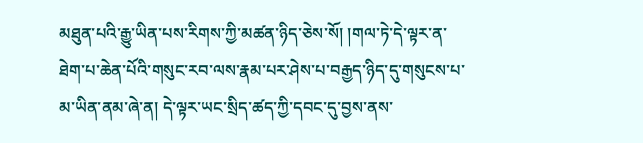མཐུན་པའི་རྒྱུ་ཡིན་པས་རིགས་ཀྱི་མཚན་ཉིད་ཅེས་སོ། །གལ་ཏེ་དེ་ལྟར་ན་ཐེག་པ་ཆེན་པོའི་གསུང་རབ་ལས་རྣམ་པར་ཤེས་པ་བརྒྱད་ཉིད་དུ་གསུངས་པ་མ་ཡིན་ནམ་ཞེ་ན། དེ་ལྟར་ཡང་སྲིད་ཚད་ཀྱི་དབང་དུ་བྱས་ནས་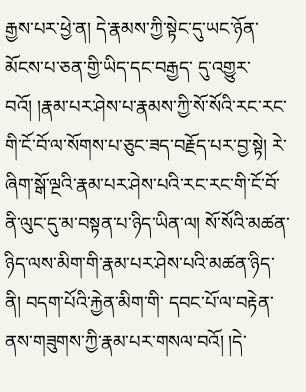རྒྱས་པར་ཕྱེ་ན། དེ་རྣམས་ཀྱི་སྟེང་དུ་ཡང་ཉོན་མོངས་པ་ཅན་གྱི་ཡིད་དང་བརྒྱད་ དུ་འགྱུར་བའོ། །རྣམ་པར་ཤེས་པ་རྣམས་ཀྱི་སོ་སོའི་རང་རང་གི་ངོ་བོ་ལ་སོགས་པ་ཅུང་ཟད་བརྗོད་པར་བྱ་སྟེ། རེ་ཞིག་སྒོ་ལྔའི་རྣམ་པར་ཤེས་པའི་རང་རང་གི་ངོ་བོ་ནི་ལུང་དུ་མ་བསྟན་པ་ཉིད་ཡིན་ལ། སོ་སོའི་མཚན་ཉིད་ལས་མིག་གི་རྣམ་པར་ཤེས་པའི་མཚན་ཉིད་ནི། བདག་པོའི་རྐྱེན་མིག་གི་ དབང་པོ་ལ་བརྟེན་ནས་གཟུགས་ཀྱི་རྣམ་པར་གསལ་བའོ། །དེ་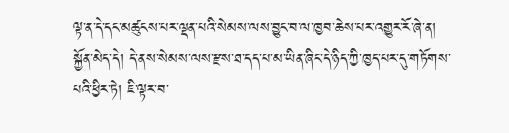ལྟ་ན་དེ་དང་མཚུངས་པར་ལྡན་པའི་སེམས་ལས་བྱུང་བ་ལ་ཁྱབ་ཆེས་པར་འགྱུར་རོ་ཞེ་ན། སྐྱོན་མེད་དེ། དེ་ནས་སེམས་ལས་རྫས་ཐ་དད་པ་མ་ཡིན་ཞིང་དེ་ཉིད་ཀྱི་ཁྱད་པར་དུ་གཏོགས་པའི་ཕྱིར་ཏེ། ཇི་ལྟར་བ་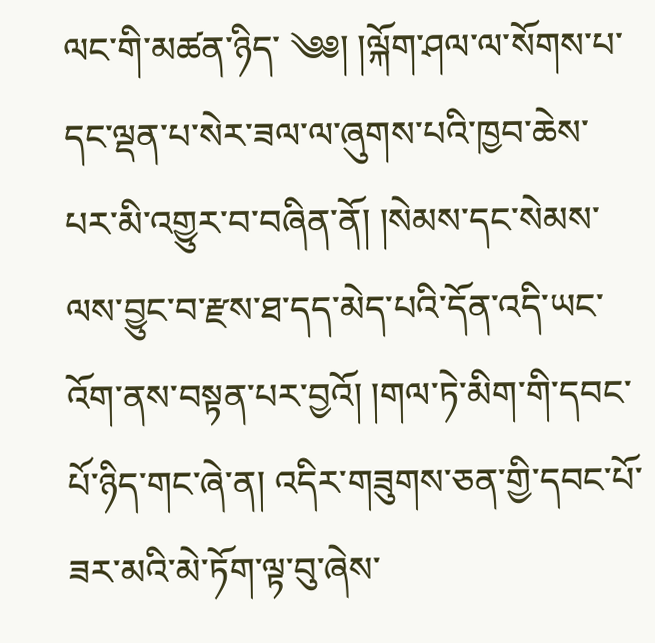ལང་གི་མཚན་ཉིད་ ༄༅། །ལྐོག་ཤལ་ལ་སོགས་པ་དང་ལྡན་པ་སེར་ཟལ་ལ་ཞུགས་པའི་ཁྱབ་ཆེས་པར་མི་འགྱུར་བ་བཞིན་ནོ། །སེམས་དང་སེམས་ལས་བྱུང་བ་རྫས་ཐ་དད་མེད་པའི་དོན་འདི་ཡང་འོག་ནས་བསྟན་པར་བྱའོ། །གལ་ཏེ་མིག་གི་དབང་པོ་ཉིད་གང་ཞེ་ན། འདིར་གཟུགས་ཅན་གྱི་དབང་པོ་ ཟར་མའི་མེ་ཏོག་ལྟ་བུ་ཞེས་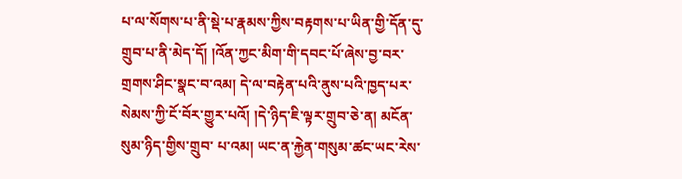པ་ལ་སོགས་པ་ནི་སྡེ་པ་རྣམས་ཀྱིས་བརྟགས་པ་ཡིན་གྱི་དོན་དུ་གྲུབ་པ་ནི་མེད་དོ། །འོན་ཀྱང་མིག་གི་དབང་པོ་ཞེས་བྱ་བར་གྲགས་ཤིང་སྣང་བ་འམ། དེ་ལ་བརྟེན་པའི་ནུས་པའི་ཁྱད་པར་སེམས་ཀྱི་ངོ་བོར་གྱུར་པའོ། །དེ་ཉིད་ཇི་ལྟར་གྲུབ་ཅེ་ན། མངོན་སུམ་ཉིད་གྱིས་གྲུབ་ པ་འམ། ཡང་ན་རྐྱེན་གསུམ་ཚང་ཡང་རེས་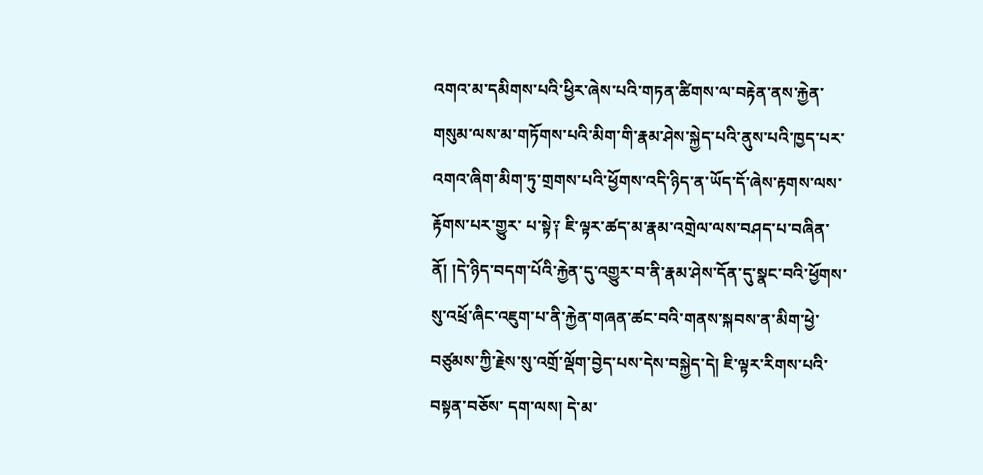འགའ་མ་དམིགས་པའི་ཕྱིར་ཞེས་པའི་གཏན་ཚིགས་ལ་བརྟེན་ནས་རྐྱེན་གསུམ་ལས་མ་གཏོགས་པའི་མིག་གི་རྣམ་ཤེས་སྐྱེད་པའི་ནུས་པའི་ཁྱད་པར་འགའ་ཞིག་མིག་ཏུ་གྲགས་པའི་ཕྱོགས་འདི་ཉིད་ན་ཡོད་དོ་ཞེས་རྟགས་ལས་རྟོགས་པར་གྱུར་ པ་སྟེ༑ ཇི་ལྟར་ཚད་མ་རྣམ་འགྲེལ་ལས་བཤད་པ་བཞིན་ནོ། །དེ་ཉིད་བདག་པོའི་རྐྱེན་དུ་འགྱུར་བ་ནི་རྣམ་ཤེས་དོན་དུ་སྣང་བའི་ཕྱོགས་སུ་འཕྲོ་ཞིང་འཇུག་པ་ནི་རྐྱེན་གཞན་ཚང་བའི་གནས་སྐབས་ན་མིག་ཕྱེ་བཙུམས་ཀྱི་རྗེས་སུ་འགྲོ་ལྡོག་བྱེད་པས་དེས་བསྐྱེད་དེ། ཇི་ལྟར་རིགས་པའི་བསྟན་བཅོས་ དག་ལས། དེ་མ་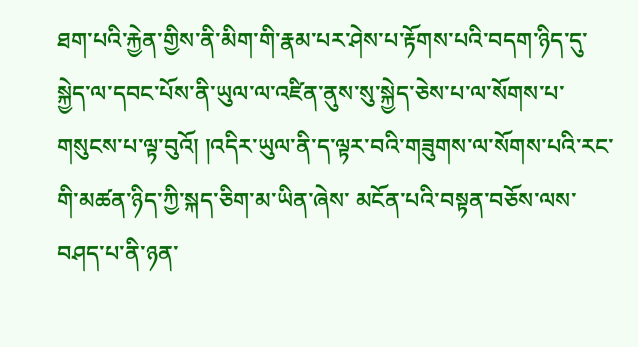ཐག་པའི་རྐྱེན་གྱིས་ནི་མིག་གི་རྣམ་པར་ཤེས་པ་རྟོགས་པའི་བདག་ཉིད་དུ་སྐྱེད་ལ་དབང་པོས་ནི་ཡུལ་ལ་འཛིན་ནུས་སུ་སྐྱེད་ཅེས་པ་ལ་སོགས་པ་གསུངས་པ་ལྟ་བུའོ། །འདིར་ཡུལ་ནི་ད་ལྟར་བའི་གཟུགས་ལ་སོགས་པའི་རང་གི་མཚན་ཉིད་ཀྱི་སྐད་ཅིག་མ་ཡིན་ཞེས་ མངོན་པའི་བསྟན་བཅོས་ལས་བཤད་པ་ནི་ཉན་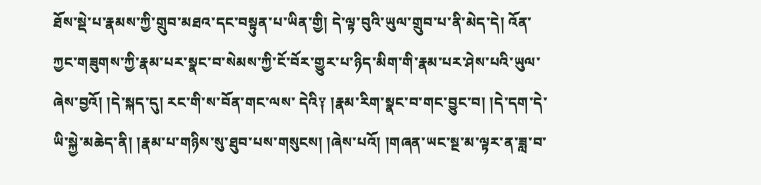ཐོས་སྡེ་པ་རྣམས་ཀྱི་གྲུབ་མཐའ་དང་བསྟུན་པ་ཡིན་གྱི། དེ་ལྟ་བུའི་ཡུལ་གྲུབ་པ་ནི་མེད་དེ། འོན་ཀྱང་གཟུགས་ཀྱི་རྣམ་པར་སྣང་བ་སེམས་ཀྱི་ངོ་བོར་གྱུར་པ་ཉིད་མིག་གི་རྣམ་པར་ཤེས་པའི་ཡུལ་ཞེས་བྱའོ། །དེ་སྐད་དུ། རང་གི་ས་བོན་གང་ལས་ དེའི༑ །རྣམ་རིག་སྣང་བ་གང་བྱུང་བ། །དེ་དག་དེ་ཡི་སྐྱེ་མཆེད་ནི། །རྣམ་པ་གཉིས་སུ་ཐུབ་པས་གསུངས། །ཞེས་པའོ། །གཞན་ཡང་སྔ་མ་ལྟར་ན་ཟླ་བ་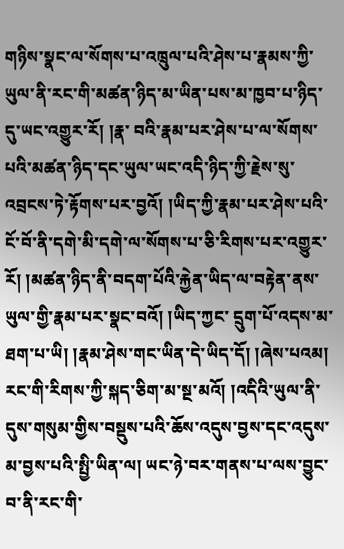གཉིས་སྣང་ལ་སོགས་པ་འཁྲུལ་པའི་ཤེས་པ་རྣམས་ཀྱི་ཡུལ་ནི་རང་གི་མཚན་ཉིད་མ་ཡིན་པས་མ་ཁྱབ་པ་ཉིད་དུ་ཡང་འགྱུར་རོ། །རྣ་ བའི་རྣམ་པར་ཤེས་པ་ལ་སོགས་པའི་མཚན་ཉིད་དང་ཡུལ་ཡང་འདི་ཉིད་ཀྱི་རྗེས་སུ་འབྲངས་ཏེ་རྟོགས་པར་བྱའོ། །ཡིད་ཀྱི་རྣམ་པར་ཤེས་པའི་ངོ་བོ་ནི་དགེ་མི་དགེ་ལ་སོགས་པ་ཅི་རིགས་པར་འགྱུར་རོ། །མཚན་ཉིད་ནི་བདག་པོའི་རྐྱེན་ཡིད་ལ་བརྟེན་ནས་ཡུལ་གྱི་རྣམ་པར་སྣང་བའོ། །ཡིད་ཀྱང་ དྲུག་པོ་འདས་མ་ཐག་པ་ཡི། །རྣམ་ཤེས་གང་ཡིན་དེ་ཡིད་དོ། །ཞེས་པའམ། རང་གི་རིགས་ཀྱི་སྐད་ཅིག་མ་སྔ་མའོ། །འདིའི་ཡུལ་ནི་དུས་གསུམ་གྱིས་བསྡུས་པའི་ཆོས་འདུས་བྱས་དང་འདུས་མ་བྱས་པའི་སྤྱི་ཡིན་ལ། ཡང་ཉེ་བར་གནས་པ་ལས་བྱུང་བ་ནི་རང་གི་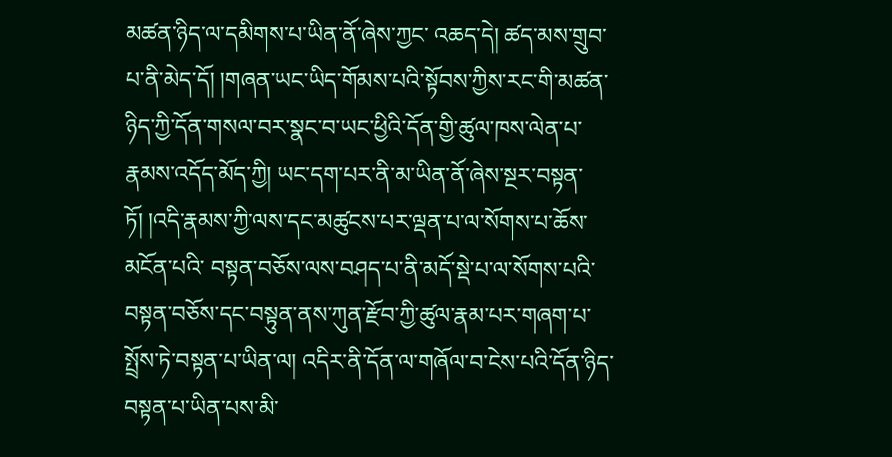མཚན་ཉིད་ལ་དམིགས་པ་ཡིན་ནོ་ཞེས་ཀྱང་ འཆད་དེ། ཚད་མས་གྲུབ་པ་ནི་མེད་དོ། །གཞན་ཡང་ཡིད་གོམས་པའི་སྟོབས་ཀྱིས་རང་གི་མཚན་ཉིད་ཀྱི་དོན་གསལ་བར་སྣང་བ་ཡང་ཕྱིའི་དོན་གྱི་ཚུལ་ཁས་ལེན་པ་རྣམས་འདོད་མོད་ཀྱི། ཡང་དག་པར་ནི་མ་ཡིན་ནོ་ཞེས་སྔར་བསྟན་ཏོ། །འདི་རྣམས་ཀྱི་ལས་དང་མཚུངས་པར་ལྡན་པ་ལ་སོགས་པ་ཆོས་མངོན་པའི་ བསྟན་བཅོས་ལས་བཤད་པ་ནི་མདོ་སྡེ་པ་ལ་སོགས་པའི་བསྟན་བཅོས་དང་བསྟུན་ནས་ཀུན་རྫོབ་ཀྱི་ཚུལ་རྣམ་པར་གཞག་པ་སྤྲོས་ཏེ་བསྟན་པ་ཡིན་ལ། འདིར་ནི་དོན་ལ་གཞོལ་བ་ངེས་པའི་དོན་ཉིད་བསྟན་པ་ཡིན་པས་མི་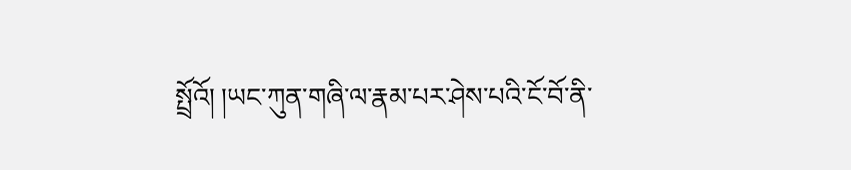སྤྲོའོ། །ཡང་ཀུན་གཞི་ལ་རྣམ་པར་ཤེས་པའི་ངོ་བོ་ནི་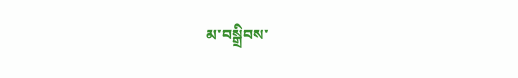མ་བསྒྲིབས་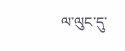ལ་ལུང་དུ་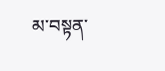མ་བསྟན་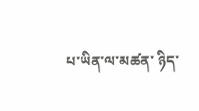པ་ཡིན་ལ་མཚན་ ཉིད་